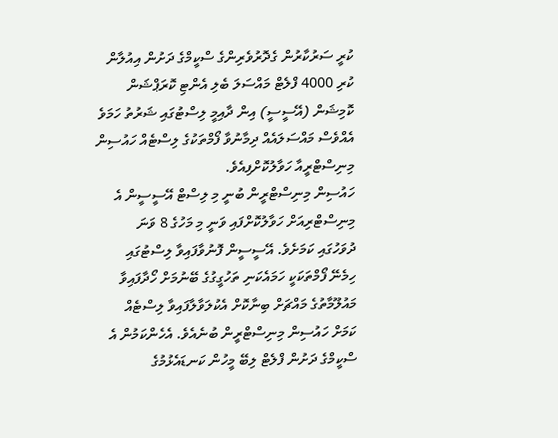ކުރީ ސަރުކާރުން ގެދޮރުވެރިންގެ ސްކީމްގެ ދަށުން އިއުލާން ކުރި 4000 ފްލެޓް މައްސަލަ ބެލި އެންޓި ކޮރަޕްޝަން ކޮމިޝަން (އޭސީސީ) އިން ދާއިމީ ލިސްޓުގައި ޝަރުތު ހަމަވެ އެއްވެސް މައްސަލައެއް ދިމާނުވާ ފޯމްތަކުގެ ލިސްޓެއް ހައުސިން މިނިސްޓްރީއާ ހަވާލުކޮށްފިއެވެ.
ހައުސިން މިނިސްޓްރީން ބުނީ މި ލިސްޓް އޭސީސީން އެ މިނިސްޓްރިއަށް ހަވާލުކޮށްފައި ވަނީ މި މަހުގެ 8 ވަނަ ދުވަހުގައި ކަމަށެވެ. އޭސީސީން ފޮނުވާފައިވާ ލިސްޓުގައި ހިމެނޭ ފޯމްތަކަކީ ހަމައެކަނި ތަހުގީގުގެ ބޭނުމަށް ހޯދާފައިވާ މައުލޫމާތުގެ މައްޗަށް ބިނާކޮށް އެކުލަވާލާފައިވާ ލިސްޓެއް ކަމަށް ހައުސިން މިނިސްޓްރީން ބުނެއެވެ. އެހެންކަމުން އެ ސްކީމްގެ ދަށުން ފްލެޓް ލިބޭ މީހުން ކަނޑައެޅުމުގެ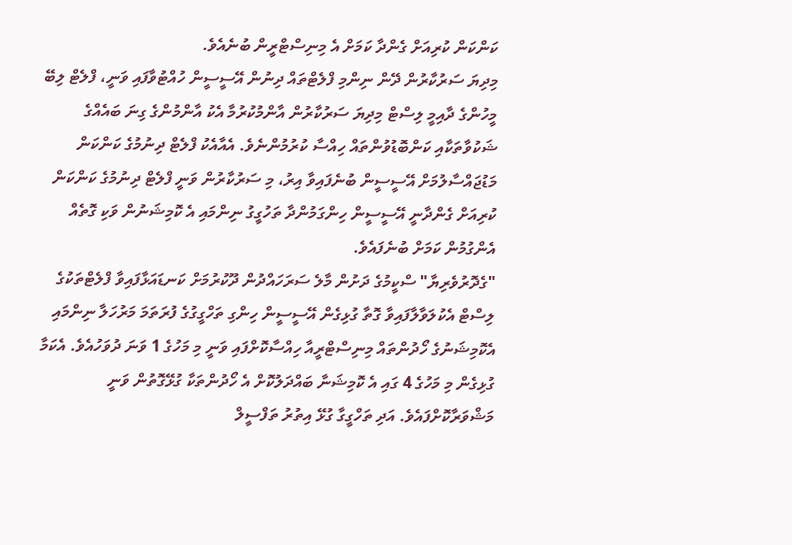ކަންކަން ކުރިއަށް ގެންދާ ކަމަށް އެ މިނިސްޓްރީން ބުނެއެވެ.
މިދިޔަ ސަރުކާރުން ދޭން ނިންމި ފްލެޓްތައް ދިނުން އޭސީސީން ހުއްޓުވާފައި ވަނީ، ފްލެޓް ލިބޭ މީހުންގެ ދާއިމީ ލިސްޓް މިދިޔަ ސަރުކާރުން އާންމުކުރުމާ އެކު އާންމުންގެ ގިނަ ބައެއްގެ ޝަކުވާތަކާއި ކަންބޮޑުވުންތައް ހިއްސާ ކުރުމުންނެވެ. އެއާއެކު ފްލެޓް ދިނުމުގެ ކަންކަން މަޑުޖައްސާލުމަށް އޭސީސީން ބުނެފައިވާ އިރު، މި ސަރުކާރުން ވަނީ ފްލެޓް ދިނުމުގެ ކަންކަން ކުރިއަށް ގެންދާނީ އޭސީސީން ހިންގަމުންދާ ތަހުގީގު ނިންމައި އެ ކޮމިޝަނުން ވަކި ގޮތެއް އެންގުމުން ކަމަށް ބުނެފައެވެ.
"ގެދޮރުވެރިޔާ" ސްކީމުގެ ދަށުން މާލެ ސަރަހައްދުން ދޫކުރުމަށް ކަނޑައަޅާފައިވާ ފްލެޓްތަކުގެ ލިސްޓް އެކުލަވާލާފައިވާ ގޮތާ ގުޅިގެން އޭސީސީން ހިންގި ތަހްގީގުގެ ފުރަތަމަ މަރުހަލާ ނިންމައި އެކޮމިޝަނުގެ ހޯދުންތައް މިނިސްޓްރީއާ ހިއްސާކޮށްފައި ވަނީ މި މަހުގެ 1 ވަނަ ދުވަހުއެވެ. އެކަމާ ގުޅިގެން މި މަހުގެ 4 ގައި އެ ކޮމިޝަނާ ބައްދަލުކޮށް އެ ހޯދުންތަކާ ގުޅޭގޮތުން ވަނީ މަޝްވަރާކޮށްފައެވެ. އަދި ތަހްގީގާ ގުޅޭ އިތުރު ތަފްސީލް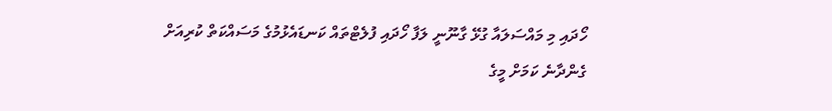ހޯދައި މި މައްސަލައާ ގުޅޭ ގާނޫނީ ލަފާ ހޯދައި ފުލެޓްތައް ކަނޑައެޅުމުގެ މަސައްކަތް ކުރިއަށް ގެންދާނެ ކަމަށް މީގެ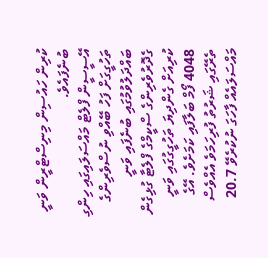ކުރިން ހައުސިން މިނިސްޓްރީން ވަނީ ބުނެފައެވެ.
އޭސީސީން ފްލެޓް މައްސަލައިގައި ހިންގި ތަހުގީގަށް ފަހު ބޭއްވި ނުސްވެރިންގެ ބައްދަލުވުމުގައި ބުނެފައި ވަނީ ގެދޮރުވެރިންގެ ސްކީމްގެ ފްލެޓާ ގުޅިގެން ކުރިއަށް ގެންދިޔަ ތަހުގީގުގައި ވަނީ 4048 ފޯމް ބަލާފައި ކަމަށެވެ. އޭގެ ތެރޭގައި ޝަރުތު ފުރިހަމަވެ އެއްވެސް މައްސަލައެއް ފާހަގަ ނުކުރެވޭ 20.7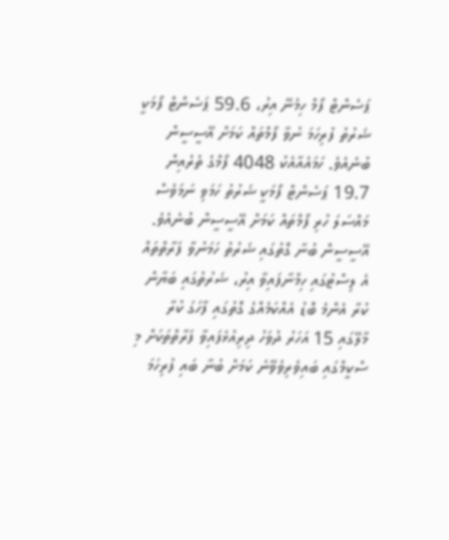ޕަސެންޓް ފޯމް ހިމެނޭ އިރު، 59.6 ޕަސެންޓް ފޯމަކީ ޝަރުތު ފުރިހަމަ ނުވާ ފޯމްތައް ކަމަށް އޭސީސީން ބުނެއެވެ. ހަމައެއާއެކު 4048 ފޯމްގެ ތެރެއިން 19.7 ޕަސެންޓް ފޯމަކީ ޝަރުތު ހަމަވި ނަމަވެސް މައްސަލަ ހުރި ފޯމްތައް ކަމަށް އޭސީސީން ބުނެއެވެ.
އޭސީސީން ބުނާ ގޮތުގައި ޝަރުތު ހަމަނުވާ ފަރާތްތައް އެ ލިސްޓުގައި ހިމްނާފައިވާ އިރު، ޝަރުތުގައި ބަޔާން ކުރާ އެންމެ ބޮޑު އެއްކަމެއްގެ ގޮތުގައި ފާހަގަ ކުރާ މާލޭގައި 15 އަހަރު ދުވަހު ދިރިއުޅެފައިވާ ފަރާތްތަކަށް މި ސްކީމްގައި ބައިވެރިވެވޭނެ ކަމަށް ބުނާ ބައި ފުރިހަމަ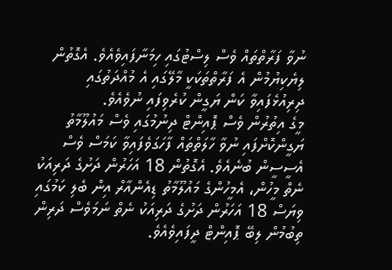ނުވާ ފަރާތްތައް ވެސް ލިސްޓުގައި ހިމަނާފައިވެއެވެ. އެގޮތުން ލިޔެކިޔުމުން އެ ފަރާތްތަކަކީ މާލޭގައި އެ މުއްދަތުގައި ދިރިއުޅެފައިވާ ކަން ޔަގީން ކުރެވިފައި ނުވެއެވެ.
މީގެ އިތުރުން ވެސް ޕޮއިންޓް ދިނުމުގައި ވެސް މައުލޫމާތު ޔަގީންކޮށްފައި ނުވާ ހާލަތްތައް ފާހަގަވެފައިވާ ކަމަސް ވެސް އެސީސީން ބުނެއެވެ. އެގޮތުން 18 އަހަރުން ދަށުގެ ދަރިއަކު ނެތް މީހުން، އެމީހުންގެ މައުލޫމާތު ޑިއެންއާރް އިން ބެލި ކަމުގައި ވިޔަސް 18 އަހަރުން ދަށުގެ ދަރިއަކު ނެތް ނަމަވެސް ދަރިން ތިބުމުން ލިބޭ ޕޮއިންޓް ދީފައިވެއެވެ.